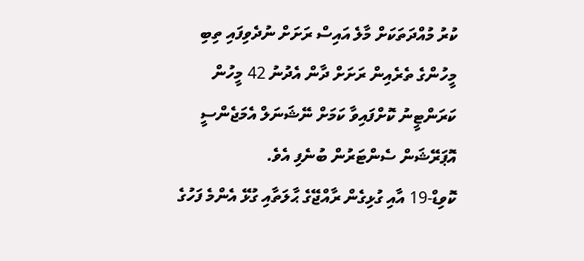ކުރު މުއްދަތަކަށް މާލެ އައިސް ރަށަށް ނުދެވިފައި ތިބި މީހުންގެ ތެރެއިން ރަށަށް ދާން އެދުނު 42 މީހުން ކަރަންޓީނު ކޮށްފައިވާ ކަމަށް ނޭޝަނަލް އެމަޖެންސީ އޮޕަރޭޝަން ސެންޓަރުން ބުނެފި އެވެ.
ކޮވިޑް-19 އާއި ގުޅިގެން ރާއްޖޭގެ ޙާލަތާއި ގުޅޭ އެންމެ ފަހުގެ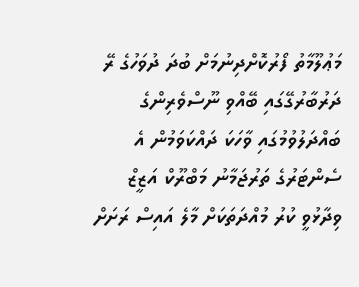މަޢުލޫމާތު ފޯރުކޮށްދިނުމަށް ބުދަ ދުވަހުގެ ރޭ ދަރުބާރުގޭގައި ބޭއްވި ނޫސްވެރިންގެ ބައްދަލުވުމުގައި ވާހަކަ ދައްކަވަމުން އެ ސެންޓަރުގެ ތަރުޖަމާނު މަބްރޫކް އަޒީޒް ވިދާޅުވީ ކުރު މުއްދަތަކަށް މާލެ އައިސް ރަށަށް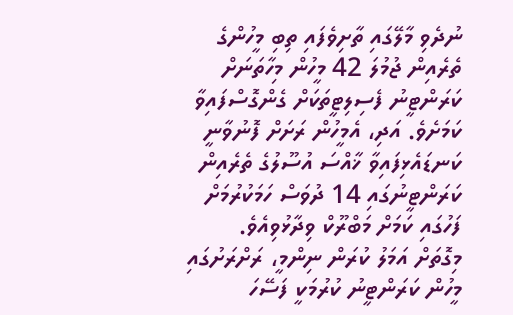ނުދެވި މާލޭގައި ތާށިވެފައި ތިބި މީހުންގެ ތެރެއިން ޖުމުލަ 42 މީހުން މިހާތަނަށް ކަރަންޓީނު ފެސިލިޓީތަކަށް ގެންގޮސްފައިވާ ކަމަށެވެ. އަދި، އެމީހުން ރަށަށް ފޮނުވާނީ ކަނޑައެޅިފައިވާ ޚާއްސަ އުސޫލުގެ ތެރެއިން ކަރަންޓީނުގައި 14 ދުވަސް ހަމަކުރުމަށް ފަހުގައި ކަމަށް މަބްރޫކް ވިދާޅުވިއެވެ.
މިގޮތަށް އަމަލު ކުރަން ނިންމީ، ރަށްރަށުގައި މީހުން ކަރަންޓީނު ކުރުމަކީ ފަސޭހަ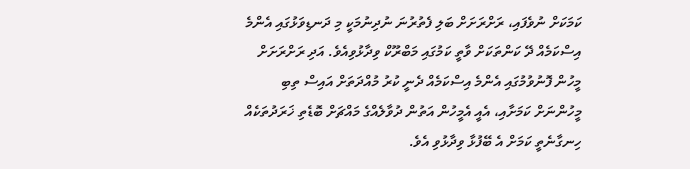ކަމަކަށް ނުވެފައި، ރަށްރަށަށް ބަލި ފެތުރުނަ ނުދިނުމަކީ މި ދަނޑިވަޅުގައި އެންމެ އިސްކަމެއް ދޭ ކަންތަކަށް ވާތީ ކަމުގައި މަބްރޫކް ވިދާޅުވިއެވެ. އަދި ރަށްރަށަށް މީހުން ފޮނުވުމުގައި އެންމެ އިސްކަމެއް ދެނީ ކުރު މުއްދަތަށް އައިސް ތިބި މީހުންނަށް ކަމަށާއި، އެއީ އެމީހުން އަތުން ދުވާލެއްގެ މައްޗަށް ބޮޑެތި ޚަރަދުތަކެއް ހިނގާނެތީ ކަމަށް އެ ބޭފުޅާ ވިދާޅުވި އެވެ.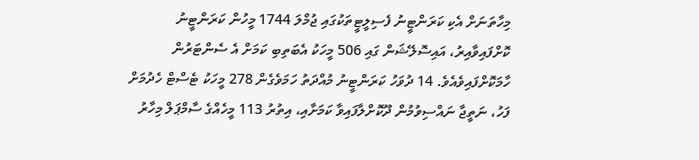މިހާތަނަށް އެކި ކަރަންޓީނު ފެސިލީޓީތަކުގައި ޖުމްލަ 1744 މީހުން ކަރަންޓީނު ކޮށްފައިވާއިރު، އައިސޮލޭޝަން ގައި 506 މީހަކު އެބަތިބި ކަމަށް އެ ސެންޓަރުން ހާމަކޮށްފައިވެއެވެ. 14 ދުވަހު ކަރަންޓީނު މުއްދަތު ހަމަވެގެން 278 މީހަކު ޓެސްޓް ހެދުމަށް ފަހު، ނަތީޖާ ނައްސިވުމުން ދޫކޮށްލާފައިވާ ކަމަށާއި، އިތުރު 113 މީހެއްގެ ސާމްޕަލް މިހާރު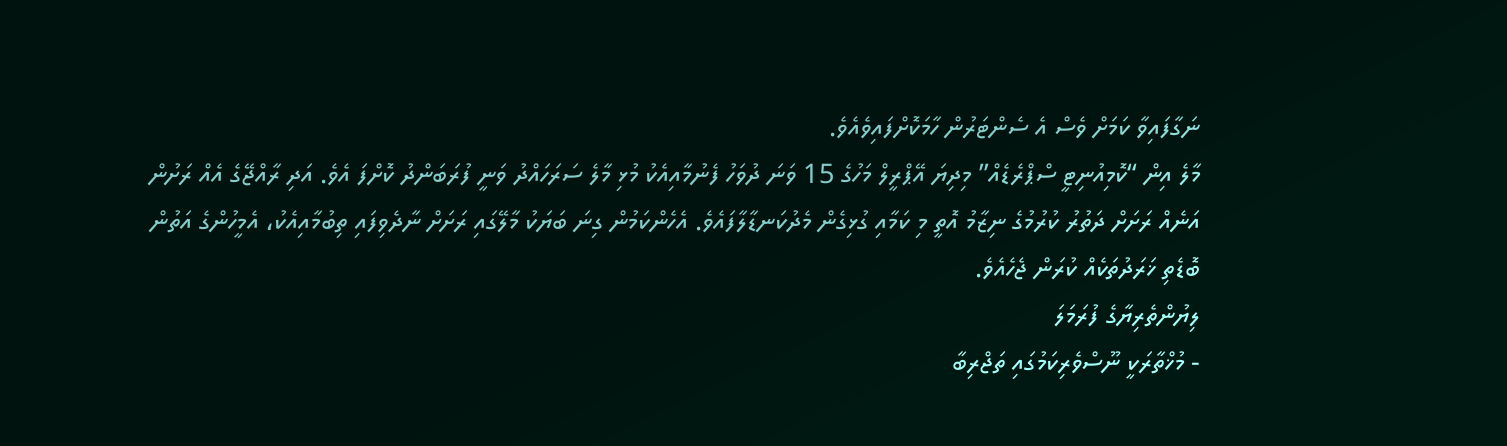ނަގާފައިވާ ކަމަށް ވެސް އެ ސެންޓަރުން ހާމަކޮށްފައިވެއެވެ.
މާލެ އިން “ކޮމިއުނިޓީ ސްޕްރެޑެއް” މިދިޔަ އޭޕްރީލް މަހުގެ 15 ވަނަ ދުވަހު ފެނުމާއިއެކު މުޅި މާލެ ސަރަހައްދު ވަނީ ފުރަބަންދު ކޮށްފަ އެވެ. އަދި ރާއްޖޭގެ އެއް ރަށުން އަނެއް ރަށަށް ދަތުރު ކުރުމުގެ ނިޒާމު އޮތީ މި ކަމާއި ގުޅިގެން މެދުކަނޑާލާފައެވެ. އެހެންކަމުން ގިނަ ބަޔަކު މާލޭގައި ރަށަށް ނާދެވިފައި ތިބުމާއިއެކު، އެމީހުންގެ އަތުން ބޮޑެތި ޚަރަދުތަކެއް ކުރަން ޖެހެއެވެ.
ލިޔުންތެރިޔާގެ ފުރަމަލަ
- މުޚްތާރަކީ ނޫސްވެރިކަމުގައި ތަޖްރިބާ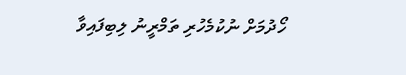ހޯދުމަށް ނުކުމެހުރި ތަމްރީނު ލިބިފައިވާ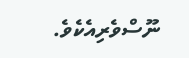ނޫސްވެރިއެކެވެ.